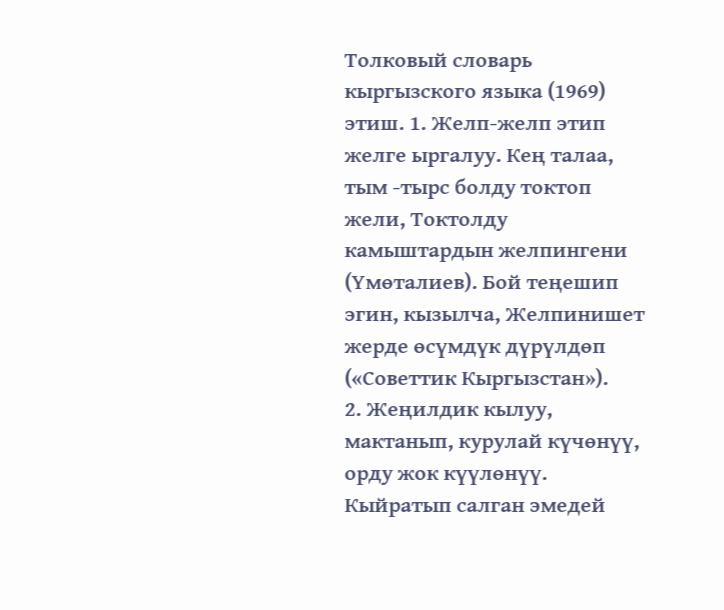Толковый словарь кыргызского языка (1969)
этиш. 1. Желп-желп этип желге ыргалуу. Кең талаа, тым -тырс болду токтоп жели, Токтолду камыштардын желпингени (Үмөталиев). Бой теңешип эгин, кызылча, Желпинишет жерде өсүмдүк дүрүлдөп («Советтик Кыргызстан»).
2. Жеңилдик кылуу, мактанып, курулай күчөнүү, орду жок күүлөнүү. Кыйратып салган эмедей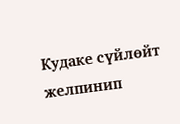Кудаке сүйлөйт желпинип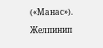(«Манас»). Желпинип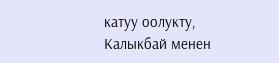катуу оолукту, Калыкбай менен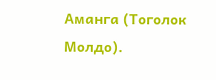Аманга (Тоголок Молдо).